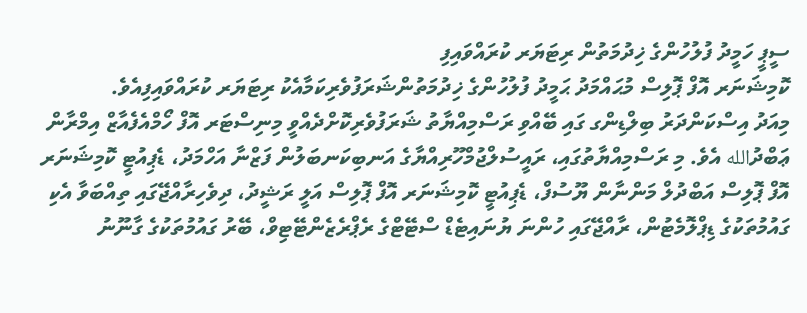ސީޕީ ހަމީދު ފުލުހުންގެ ޚިދުމަތުން ރިޓަޔަރ ކުރައްވައިފި
ކޮމިޝަނަރ އޮފް ޕޮލިސް މުޙައްމަދު ޙަމީދު ފުލުހުންގެ ޚިދުމަތުންޝަރަފުވެރިކަމާއެކު ރިޓަޔަރ ކުރައްވައިފިއެވެ.
މިއަދު އިސްކަންދަރު ބިލްޑިންގ ގައި ބޭއްވި ރަސްމިއްޔާތު ޝަރަފުވެރިކޮށްދެއްވީ މިނިސްޓަރ އޮފް ހޯމްއެފެއާޒް އިމްރާން ޢަބްދުالله އެވެ. މި ރަސްމިއްޔާތުގައި، ރައީސުލްޖުމްހޫރިއްޔާގެ އަނބިކަނބަލުން ފަޒްނާ އަހްމަދު، ޑެޕިއުޓީ ކޮމިޝަނަރ އޮފް ޕޮލިސް އަބްދުލް މަންނާން ޔޫސުފް، ޑެޕިއުޓީ ކޮމިޝަނަރ އޮފް ޕޮލިސް އަލީ ރަޝީދު، ދިވެހިރާއްޖޭގައި ތިއްބަވާ އެކި ގައުމުތަކުގެ ޑިޕްލޮމެޓުން، ރާއްޖޭގައި ހުންނަ ޔުނައިޓެޑް ސްޓޭޓްގެ ރެޕްރެޒެންޓޭޓިވް، ބޭރު ގައުމުތަކުގެ ގާނޫނު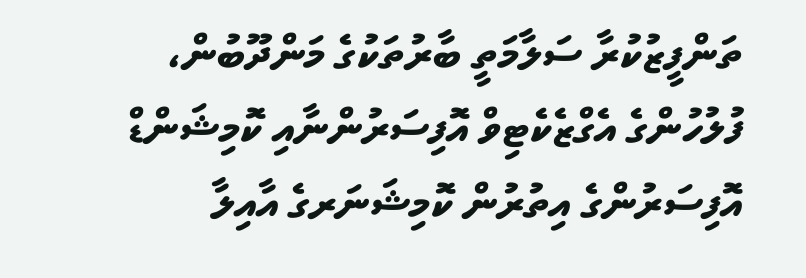ތަންފީޒުކުރާ ސަލާމަތީ ބާރުތަކުގެ މަންދޫބުން، ފުލުހުންގެ އެގްޒެކެޓިވް އޮފިސަރުންނާއި ކޮމިޝަންޑް އޮފިސަރުންގެ އިތުރުން ކޮމިޝަނަރގެ އާއިލާ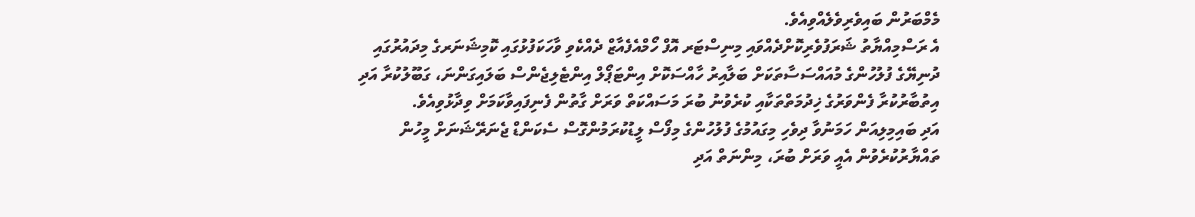މެމްބަރުން ބައިވެރިވެލެއްވިއެވެ.
އެ ރަސްމިއްޔާތު ޝަރަފުވެރިކޮށްދެއްވައި މިނިސްޓަރ އޮފް ހޯމްއެފެއާޒް ދެއްކެވި ވާހަކަފުޅުގައި ކޮމިޝަނަރގެ މިދައުރުގައި ދުނިޔޭގެ ފުލުހުންގެ މުއައްސަސާތަކަށް ބަލާއިރު ހާއްސަކޮށް އިންޓަޕޯލް އިންޓެލިޖެންސް ބަލައިގަންނަ، ގަބޫލުކުރާ އަދި އިތުބާރުކުރާ ފެންވަރުގެ ޚިދުމަތްތަކާއި ކުރެވުނު ބުރަ މަސައްކަތް ވަރަށް ގާތުން ފެނިފައިވާކަމަށް ވިދާޅުވިއެވެ.
އަދި ބައިމިލިއަން ހަމަނުވާ ދިވެހި މިގައުމުގެ ފުލުހުންގެ މިފޯސް ލީޑުކުރަމުންގޮސް ސެކަންޑް ޖެނަރޭޝަނަށް މީހުން ތައްޔާރުކުރެވުން އެއީ ވަރަށް ބުރަ، މިންނަތް އަދި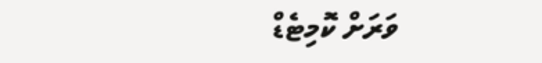ވަރަށް ކޮމިޓެޑް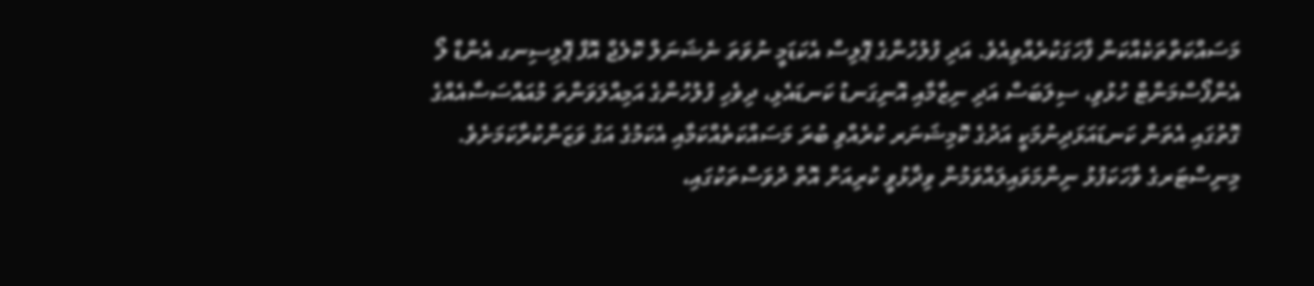މަސައްކަތްތަކެއްކަން ފާހަގަކުރެއްވިއެވެ. އަދި ފުލުހުންގެ ޕޮލިސް އެކަޑަމީ ނުވަތަ ނެޝަނަލް ކޮލެޖް އޮފް ޕޮލިސިނގ އެންޑް ލޯ އެންފޯސްމަންޓް ހުޅުވި، ސިލަބަސް އަދި ނިޒާމާއި އޮނިގަނޑު ކަނޑައެޅި، ދިވެހި ފުލުހުންގެ އަމިއްލަވަންތަ މުއައްސަސާއެއްގެ ގޮތުގައި އެތަން ކަނޑައަޅަދިނުމަކީ އަދުގެ ކޮމިޝަނަރ ކުރެއްވި ބުރަ މަސައްކަތެއްކަމާއި އެކަމުގެ އަގު ވަޒަންކުރާކަމަށެވެ.
މިނިސްޓަރގެ ވާހަކަފުޅު ނިންމަވައިލައްވަމުން ވިދާޅުވީ ކުރިއަށް އޮތް ދުވަސްތަކުގައި،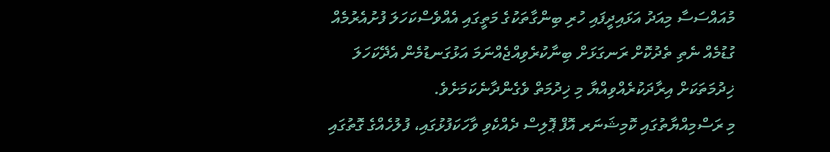މުއައްސަސާ މިއަދު އަޅައިދީފައި ހުރި ބިންގާތަކުގެ މަތީގައި އެއްވެސްކަހަލަ ފުށުއެރުމެއް ގުޑުމެއް ނެތި ތެދުކޮށް ރަނގަޅަށް ބިނާކުރެވިއްޖެއްނަމަ އަޅުގަނޑުމެން އެދޭކަހަލަ ޚިދުމަތަކަށް އިރާދަކުރެއްވިއްޔާ މި ޚިދުމަތް ވެގެންދާނެކަމަށެވެ.
މި ރަސްމިއްޔާތުގައި ކޮމިޝަނަރ އޮފް ޕޮލިސް ދެއްކެވި ވާހަކަފުޅުގައި، ފުލުހެއްގެ ގޮތުގައި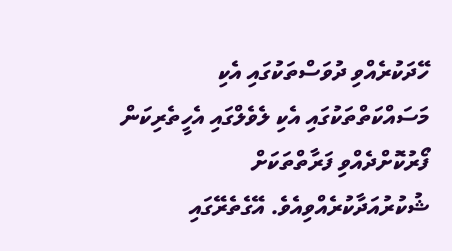ހޭދަކުރެއްވި ދުވަސްތަކުގައި އެކި މަސައްކަތްތަކުގައި އެކި ލެވެލްގައި އެހީތެރިކަން ފޯރުކޮށްދެއްވި ފަރާތްތަކަށް ޝުކުރުއަދާކުރެއްވިއެވެ. އޭގެތެރޭގައި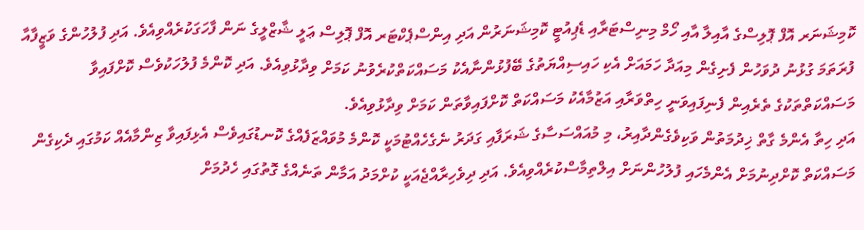ކޮމިޝަނަރ އޮފް ޕޮލިސްގެ އާއިލާ އާއި ހޯމް މިނިސްޓަރާއި ޑެޕިއުޓީ ކޮމިޝަނަރުން އަދި އިންސްޕެކްޓަރ އޮފް ޕޮލިސް ޢަލީ ޝާޒްލީގެ ނަން ފާހަގަކުރެއްވިއެވެ. އަދި ފުލުހުންގެ ވަޒީފާއާ ފުރަތަމަ ގުޅުނު ދުވަހުން ފެށިގެން މިއަދާ ހަމައަށް އެކި ހައިސިއްޔަތުގެ ބޭފުޅުންނާއެކު މަސައްކަތްކުރެވުނު ކަމަށް ވިދާޅުވިއެވެ. އަދި ކޮންމެ ފުލުހަކުވެސް ކޮށްފައިވާ މަސައްކަތްތަކުގެ ތެރެއިން ފެނިފައިވަނީ ހިތްވަރާއި އަޒުމާއެކު މަސައްކަތް ކޮށްފައިވާތަން ކަމަށް ވިދާޅުވިއެވެ.
އަދި ހިތާ އެންމެ ގާތް ޚިދުމަތުން ވަކިވެގެންދާއިރު، މި މުއައްސަސާގެ ޝަރަފާއި ގަދަރު ނެގެހެއްޓުމަކީ ކޮންމެ މުވައްޒަފެއްގެ ކޮނޑުގައިވެސް އެޅިފައިވާ ޒިންމާއެއް ކަމުގައި ދެކިގެން މަސައްކަތް ކޮށްދިނުމަށް އެންމެހައި ފުލުހުންނަށް އިލްތިމާސްކުރެއްވިއެވެ. އަދި ދިވެހިރާއްޖެއަކީ ކުށްމަދު އަމާން ތަނެއްގެ ގޮތުގައި ހެދުމަށް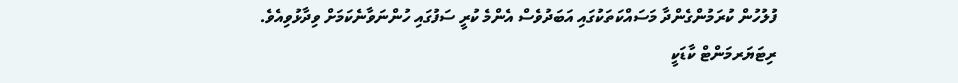ފުލުހުން ކުރަމުންގެންދާ މަސައްކަތަކުގައި އަބަދުވެސް އެންމެ ކުރީ ސަފުގައި ހުންނަވާނެކަމަށް ވިދާޅުވިއެވެ.
ރިޓަޔަރމަންޓް ކާޑަކީ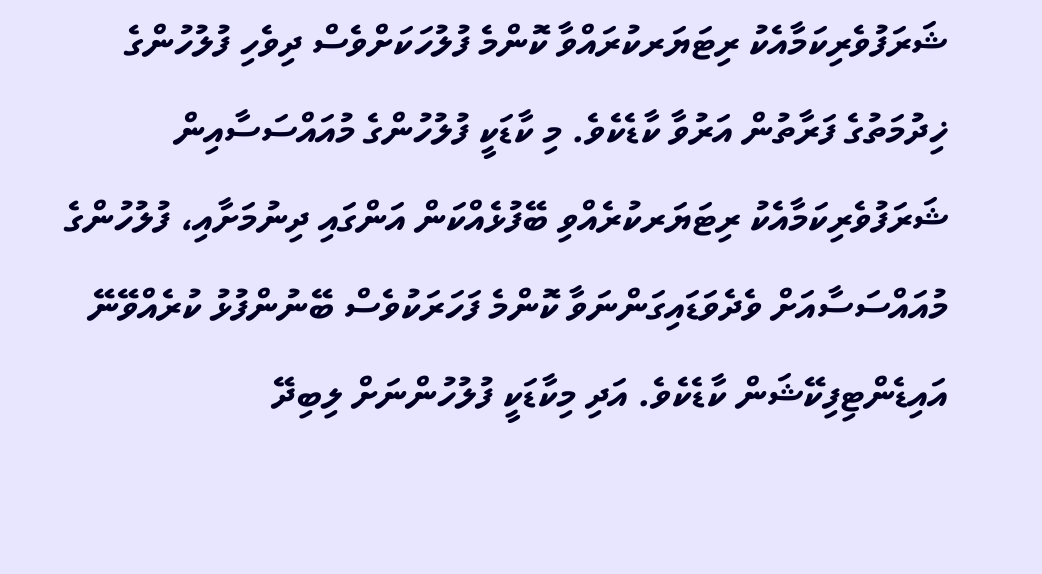ޝަރަފުވެރިކަމާއެކު ރިޓަޔަރކުރައްވާ ކޮންމެ ފުލުހަކަށްވެސް ދިވެހި ފުލުހުންގެ ޚިދުމަތުގެ ފަރާތުން އަރުވާ ކާޑެކެވެ. މި ކާޑަކީ ފުލުހުންގެ މުއައްސަސާއިން ޝަރަފުވެރިކަމާއެކު ރިޓަޔަރކުރެއްވި ބޭފުޅެއްކަން އަންގައި ދިނުމަށާއި، ފުލުހުންގެ މުއައްސަސާއަށް ވެދެވަޑައިގަންނަވާ ކޮންމެ ފަހަރަކުވެސް ބޭނުންފުޅު ކުރެއްވޭނޭ އައިޑެންޓިފިކޭޝަން ކާޑެކެވެ. އަދި މިކާޑަކީ ފުލުހުންނަށް ލިބިދޭ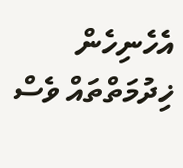އެހެނިހެން ޚިދުމަތްތައް ވެސް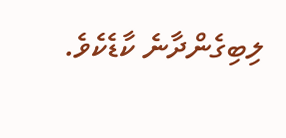ލިބިގެންދާނެ ކާޑެކެވެ.